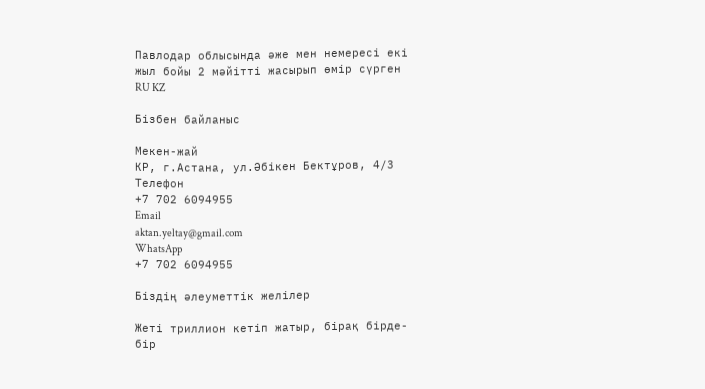Павлодар облысында әже мен немересі екі жыл бойы 2 мәйітті жасырып өмір сүрген
RU KZ

Бізбен байланыс

Мекен-жай
КР, г.Астана, ул.Әбікен Бектұров, 4/3
Телефон
+7 702 6094955
Email
aktan.yeltay@gmail.com
WhatsApp
+7 702 6094955

Біздің әлеуметтік желілер

Жеті триллион кетіп жатыр, бірақ бірде-бір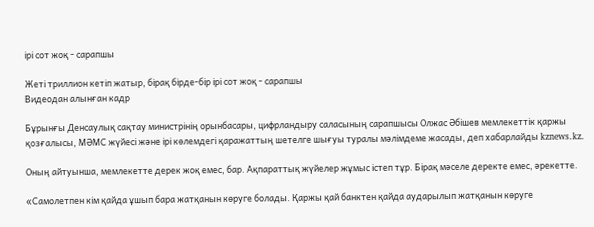ірі сот жоқ - сарапшы

Жеті триллион кетіп жатыр, бірақ бірде-бір ірі сот жоқ - сарапшы
Видеодан алынған кадр

Бұрынғы Денсаулық сақтау министрінің орынбасары, цифрландыру саласының сарапшысы Олжас Әбішев мемлекеттік қаржы қозғалысы, МӘМС жүйесі және ірі көлемдегі қаражаттың шетелге шығуы туралы мәлімдеме жасады, деп хабарлайды kznews.kz.

Оның айтуынша, мемлекетте дерек жоқ емес, бар. Ақпараттық жүйелер жұмыс істеп тұр. Бірақ мәселе деректе емес, әрекетте.

«Самолетпен кім қайда ұшып бара жатқанын көруге болады. Қаржы қай банктен қайда аударылып жатқанын көруге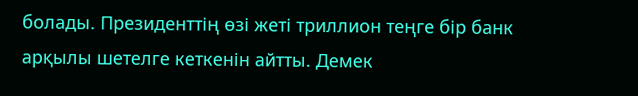болады. Президенттің өзі жеті триллион теңге бір банк арқылы шетелге кеткенін айтты. Демек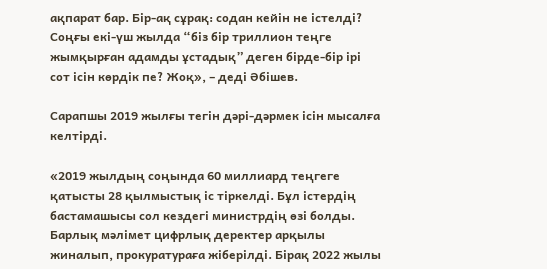ақпарат бар. Бір-ақ сұрақ: содан кейін не істелді? Соңғы екі-үш жылда “біз бір триллион теңге жымқырған адамды ұстадық” деген бірде-бір ірі сот ісін көрдік пе? Жоқ», – деді Әбішев.

Сарапшы 2019 жылғы тегін дәрі-дәрмек ісін мысалға келтірді.

«2019 жылдың соңында 60 миллиард теңгеге қатысты 28 қылмыстық іс тіркелді. Бұл істердің бастамашысы сол кездегі министрдің өзі болды. Барлық мәлімет цифрлық деректер арқылы жиналып, прокуратураға жіберілді. Бірақ 2022 жылы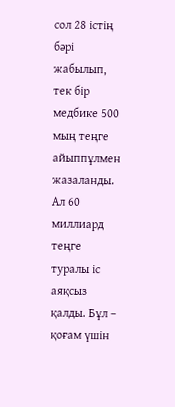сол 28 істің бәрі жабылып, тек бір медбике 500 мың теңге айыппұлмен жазаланды. Ал 60 миллиард теңге туралы іс аяқсыз қалды. Бұл – қоғам үшін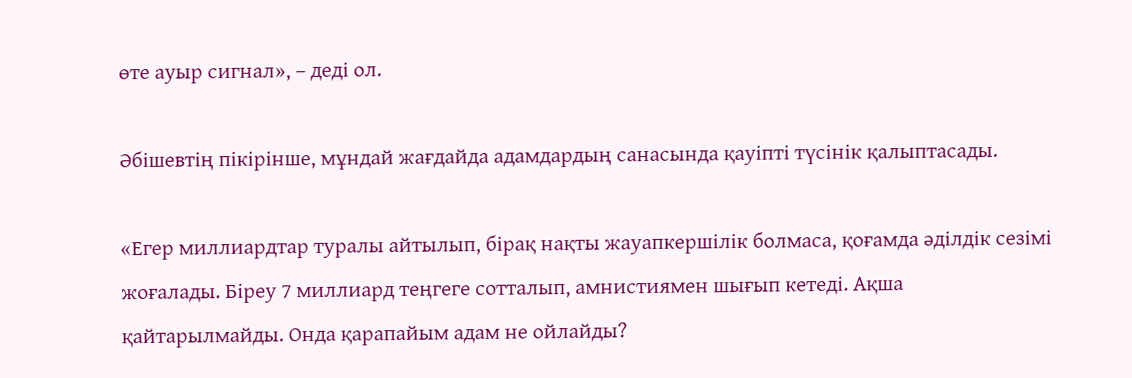өте ауыр сигнал», – деді ол.

Әбішевтің пікірінше, мұндай жағдайда адамдардың санасында қауіпті түсінік қалыптасады.

«Егер миллиардтар туралы айтылып, бірақ нақты жауапкершілік болмаса, қоғамда әділдік сезімі жоғалады. Біреу 7 миллиард теңгеге сотталып, амнистиямен шығып кетеді. Ақша қайтарылмайды. Онда қарапайым адам не ойлайды?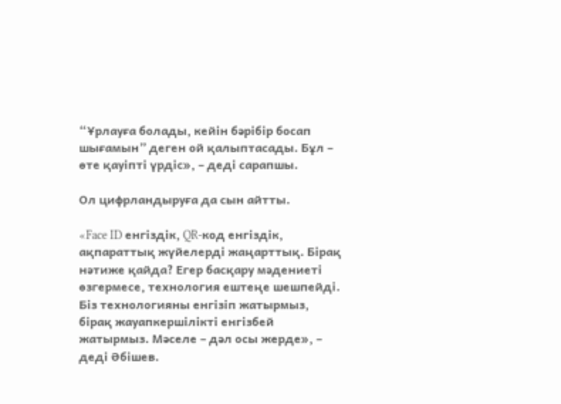“Ұрлауға болады, кейін бәрібір босап шығамын” деген ой қалыптасады. Бұл – өте қауіпті үрдіс», – деді сарапшы.

Ол цифрландыруға да сын айтты.

«Face ID енгіздік, QR-код енгіздік, ақпараттық жүйелерді жаңарттық. Бірақ нәтиже қайда? Егер басқару мәдениеті өзгермесе, технология ештеңе шешпейді. Біз технологияны енгізіп жатырмыз, бірақ жауапкершілікті енгізбей жатырмыз. Мәселе – дәл осы жерде», – деді Әбішев.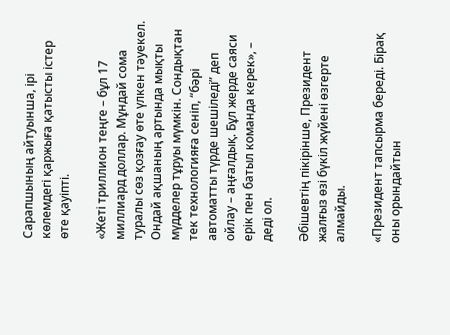Сарапшының айтуынша, ірі көлемдегі қаржыға қатысты істер өте қауіпті.

«Жеті триллион теңге – бұл 17 миллиард доллар. Мұндай сома туралы сөз қозғау өте үлкен тәуекел. Ондай ақшаның артында мықты мүдделер тұруы мүмкін. Сондықтан тек технологияға сеніп, “бәрі автоматты түрде шешіледі” деп ойлау – аңғалдық. Бұл жерде саяси ерік пен батыл команда керек», – деді ол.

Әбішевтің пікірінше, Президент жалғыз өзі бүкіл жүйені өзгерте алмайды.

«Президент тапсырма береді. Бірақ оны орындайтын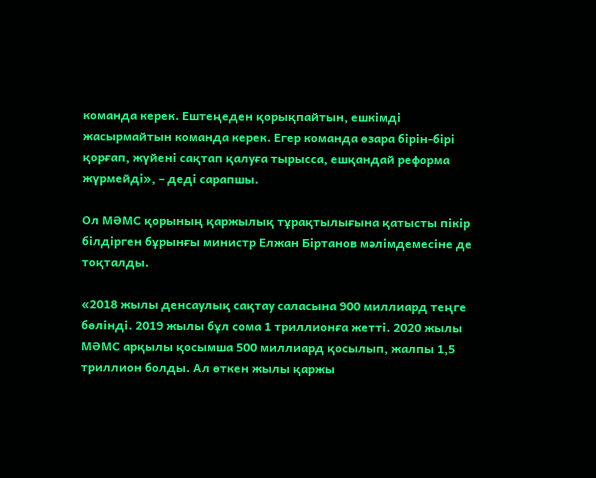команда керек. Ештеңеден қорықпайтын, ешкімді жасырмайтын команда керек. Егер команда өзара бірін-бірі қорғап, жүйені сақтап қалуға тырысса, ешқандай реформа жүрмейді», – деді сарапшы.

Ол МӘМС қорының қаржылық тұрақтылығына қатысты пікір білдірген бұрынғы министр Елжан Біртанов мәлімдемесіне де тоқталды.

«2018 жылы денсаулық сақтау саласына 900 миллиард теңге бөлінді. 2019 жылы бұл сома 1 триллионға жетті. 2020 жылы МӘМС арқылы қосымша 500 миллиард қосылып, жалпы 1,5 триллион болды. Ал өткен жылы қаржы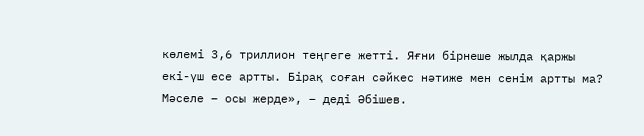көлемі 3,6 триллион теңгеге жетті. Яғни бірнеше жылда қаржы екі-үш есе артты. Бірақ соған сәйкес нәтиже мен сенім артты ма? Мәселе – осы жерде», – деді Әбішев.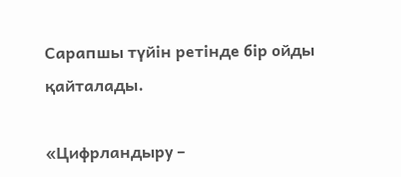Сарапшы түйін ретінде бір ойды қайталады.

«Цифрландыру –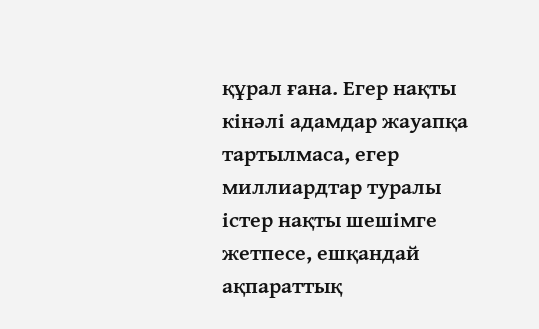құрал ғана. Егер нақты кінәлі адамдар жауапқа тартылмаса, егер миллиардтар туралы істер нақты шешімге жетпесе, ешқандай ақпараттық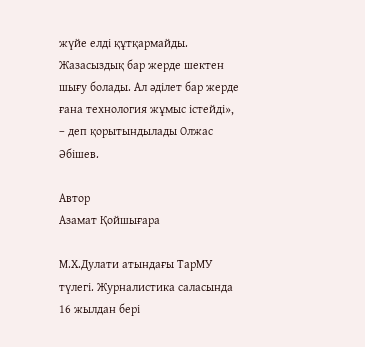жүйе елді құтқармайды. Жазасыздық бар жерде шектен шығу болады. Ал әділет бар жерде ғана технология жұмыс істейді», – деп қорытындылады Олжас Әбішев.

Автор
Азамат Қойшығара

М.Х.Дулати атындағы ТарМУ түлегі. Журналистика саласында 16 жылдан бері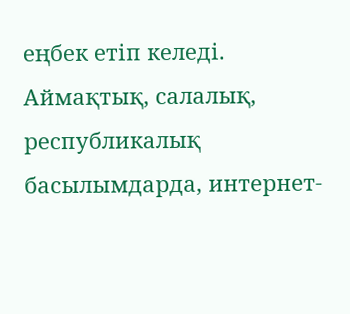еңбек етіп келеді. Аймақтық, салалық, республикалық басылымдарда, интернет-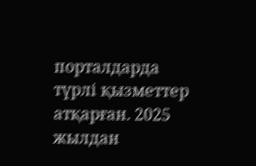порталдарда түрлі қызметтер атқарған. 2025 жылдан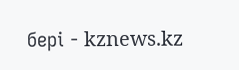бері - kznews.kz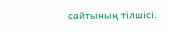сайтының тілшісі.